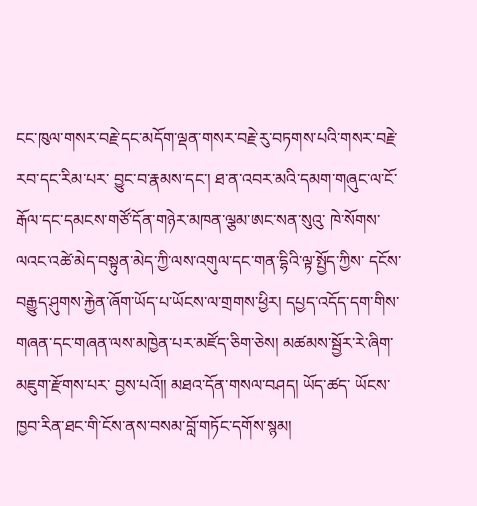ངང་ཁུལ་གསར་བརྗེ་དང་མདོག་ལྡན་གསར་བརྗེ་རུ་བཏགས་པའི་གསར་བརྗེ་རབ་དང་རིམ་པར་ བྱུང་བ་རྣམས་དང་། ཐ་ན་འབར་མའི་དམག་གཞུང་ལ་ངོ་རྒོལ་དང་དམངས་གཙོ་དོན་གཉེར་མཁན་ལྕམ་ཨང་སན་སུའུ་ ཁེ་སོགས་ལའང་འཚེ་མེད་བསྟུན་མེད་ཀྱི་ལས་འགུལ་དང་གན་དྷིའི་ལྟ་སྤྱོད་ཀྱིས་ དངོས་བརྒྱུད་ཤུགས་རྐྱེན་ཞོག་ཡོད་པ་ཡོངས་ལ་གྲགས་ཕྱིར། དཔྱད་འདོད་དག་གིས་གཞན་དང་གཞན་ལས་མཁྱེན་པར་མཛོད་ཅིག་ཅེས། མཚམས་སྦྱོར་རེ་ཞིག་མཇུག་རྫོགས་པར་ བྱས་པའོ།། མཐའ་དོན་གསལ་བཤད། ཡོད་ཚད་ ཡོངས་ཁྱབ་རིན་ཐང་གི་ངོས་ནས་བསམ་བློ་གཏོང་དགོས་སྙམ།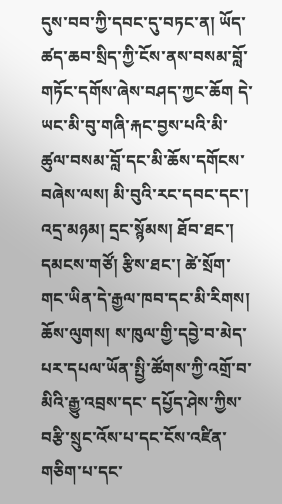དུས་བབ་ཀྱི་དབང་དུ་བཏང་ན། ཡོད་ཚད་ཆབ་སྲིད་ཀྱི་ངོས་ནས་བསམ་བློ་གཏོང་དགོས་ཞེས་བཤད་ཀྱང་ཆོག དེ་ཡང་མི་བུ་གཞི་རྐང་བྱས་པའི་མི་ཚུལ་བསམ་བློ་དང་མི་ཆོས་དགོངས་བཞེས་ལས། མི་བུའི་རང་དབང་དང་། འདྲ་མཉམ། དྲང་སྙོམས། ཐོབ་ཐང་། དམངས་གཙོ། རྩིས་ཐང་། ཚེ་སྲོག་གང་ཡིན་དེ་རྒྱལ་ཁབ་དང་མི་རིགས། ཆོས་ལུགས། ས་ཁུལ་གྱི་དབྱེ་བ་མེད་པར་དཔལ་ཡོན་སྤྱི་ཚོགས་ཀྱི་འགྲོ་བ་མིའི་རྒྱུ་འབྲས་དང་ དཔྱོད་ཤེས་ཀྱིས་བརྩི་སྲུང་འོས་པ་དང་ངོས་འཛིན་གཅིག་པ་དང་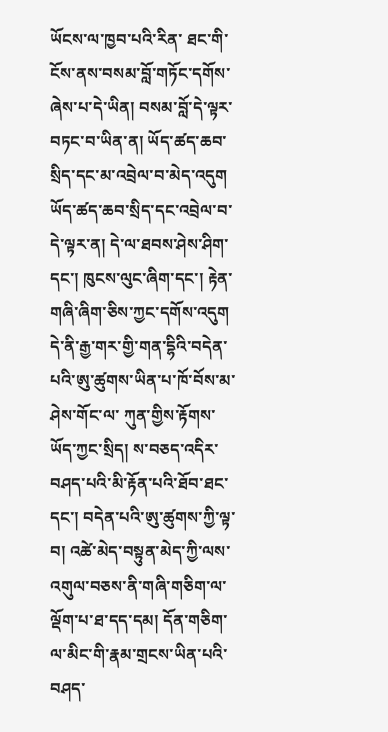ཡོངས་ལ་ཁྱབ་པའི་རིན་ ཐང་གི་ངོས་ནས་བསམ་བློ་གཏོང་དགོས་ཞེས་པ་དེ་ཡིན། བསམ་བློ་དེ་ལྟར་བཏང་བ་ཡིན་ན། ཡོད་ཚད་ཆབ་སྲིད་དང་མ་འབྲེལ་བ་མེད་འདུག ཡོད་ཚད་ཆབ་སྲིད་དང་འབྲེལ་བ་དེ་ལྟར་ན། དེ་ལ་ཐབས་ཤེས་ཤིག་དང་། ཁུངས་ལུང་ཞིག་དང་། རྟེན་གཞི་ཞིག་ཅིས་ཀྱང་དགོས་འདུག དེ་ནི་རྒྱ་གར་གྱི་གན་དྷིའི་བདེན་པའི་ཨུ་ཚུགས་ཡིན་པ་ཁོ་བོས་མ་ཤེས་གོང་ལ་ ཀུན་གྱིས་རྟོགས་ཡོད་ཀྱང་སྲིད། ས་བཅད་འདིར་བཤད་པའི་མི་རྟོན་པའི་ཐོབ་ཐང་དང་། བདེན་པའི་ཨུ་ཚུགས་ཀྱི་ལྟ་བ། འཚེ་མེད་བསྟུན་མེད་ཀྱི་ལས་འགུལ་བཅས་ནི་གཞི་གཅིག་ལ་ལྡོག་པ་ཐ་དད་དམ། དོན་གཅིག་ལ་མིང་གི་རྣམ་གྲངས་ཡིན་པའི་བཤད་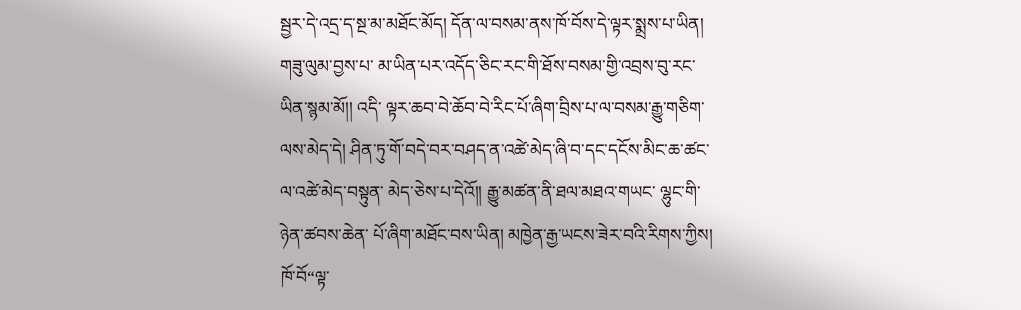སྦྱར་དེ་འདྲ་ད་སྔ་མ་མཐོང་མོད། དོན་ལ་བསམ་ནས་ཁོ་བོས་དེ་ལྟར་སྨྲས་པ་ཡིན། གཟུ་ལུམ་བྱས་པ་ མ་ཡིན་པར་འདོད་ཅིང་རང་གི་ཐོས་བསམ་གྱི་འབྲས་བུ་རང་ཡིན་སྙམ་མོ།། འདི་ ལྟར་ཆབ་བེ་ཆོབ་བེ་རིང་པོ་ཞིག་བྲིས་པ་ལ་བསམ་རྒྱུ་གཅིག་ལས་མེད་དེ། ཤིན་ཏུ་གོ་བདེ་བར་བཤད་ན་འཚེ་མེད་ཞི་བ་དང་དངོས་མིང་ཆ་ཚང་ལ་འཚེ་མེད་བསྟུན་ མེད་ཅེས་པ་དེའོ།། རྒྱུ་མཚན་ནི་ཐལ་མཐའ་གཡང་ ལྷུང་གི་ཉེན་ཚབས་ཆེན་ པོ་ཞིག་མཐོང་བས་ཡིན། མཁྱེན་རྒྱ་ཡངས་ཟེར་བའི་རིགས་ཀྱིས། ཁོ་བོ“ལྟ་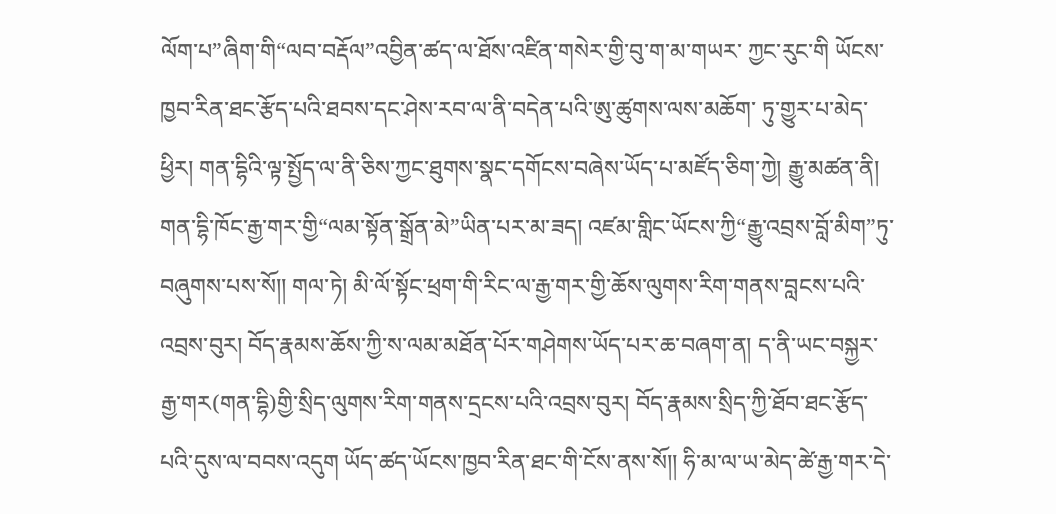ལོག་པ”ཞིག་གི“ལབ་བརྡོལ”འབྱིན་ཚད་ལ་ཐོས་འཛིན་གསེར་གྱི་བུ་ག་མ་གཡར་ ཀྱང་རུང་གི ཡོངས་ཁྱབ་རིན་ཐང་རྩོད་པའི་ཐབས་དང་ཤེས་རབ་ལ་ནི་བདེན་པའི་ཨུ་ཚུགས་ལས་མཆོག་ ཏུ་གྱུར་པ་མེད་ཕྱིར། གན་དྷིའི་ལྟ་སྤྱོད་ལ་ནི་ཅིས་ཀྱང་ཐུགས་སྣང་དགོངས་བཞེས་ཡོད་པ་མཛོད་ཅིག་ཀྱེ། རྒྱུ་མཚན་ནི། གན་དྷི་ཁོང་རྒྱ་གར་གྱི“ལམ་སྟོན་སྒྲོན་མེ”ཡིན་པར་མ་ཟད། འཛམ་གླིང་ཡོངས་ཀྱི“རྒྱུ་འབྲས་བློ་མིག”ཏུ་བཞུགས་པས་སོ།། གལ་ཏེ། མི་ལོ་སྟོང་ཕྲག་གི་རིང་ལ་རྒྱ་གར་གྱི་ཆོས་ལུགས་རིག་གནས་བླངས་པའི་འབྲས་བུར། བོད་རྣམས་ཆོས་ཀྱི་ས་ལམ་མཐོན་པོར་གཤེགས་ཡོད་པར་ཆ་བཞག་ན། ད་ནི་ཡང་བསྐྱར་རྒྱ་གར(གན་དྷི)གྱི་སྲིད་ལུགས་རིག་གནས་དྲངས་པའི་འབྲས་བུར། བོད་རྣམས་སྲིད་ཀྱི་ཐོབ་ཐང་རྩོད་པའི་དུས་ལ་བབས་འདུག ཡོད་ཚད་ཡོངས་ཁྱབ་རིན་ཐང་གི་ངོས་ནས་སོ།། ཧི་མ་ལ་ཡ་མེད་ཚེ་རྒྱ་གར་དེ་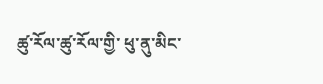ཚུ་རོལ་ཚུ་རོལ་གྱི་ ཕུ་ནུ་མིང་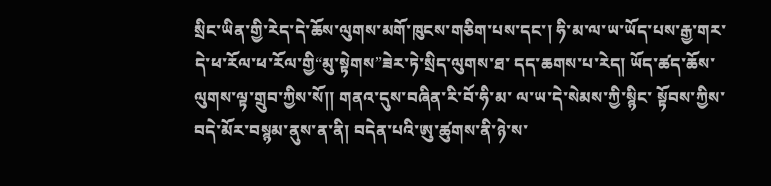སྲིང་ཡིན་གྱི་རེད་དེ་ཆོས་ལུགས་མགོ་ཁུངས་གཅིག་པས་དང་། ཧི་མ་ལ་ཡ་ཡོད་པས་རྒྱ་གར་དེ་ཕ་རོལ་ཕ་རོལ་གྱི“མུ་སྟེགས”ཟེར་ཏེ་སྲིད་ལུགས་ཐ་ དད་ཆགས་པ་རེད། ཡོད་ཚད་ཆོས་ལུགས་ལྟ་གྲུབ་ཀྱིས་སོ།། གནའ་དུས་བཞིན་རི་བོ་ཧི་མ་ ལ་ཡ་དེ་སེམས་ཀྱི་སྙིང་ སྟོབས་ཀྱིས་བདེ་མོར་བསྙམ་ནུས་ན་ནི། བདེན་པའི་ཨུ་ཚུགས་ནི་ཉེ་ས་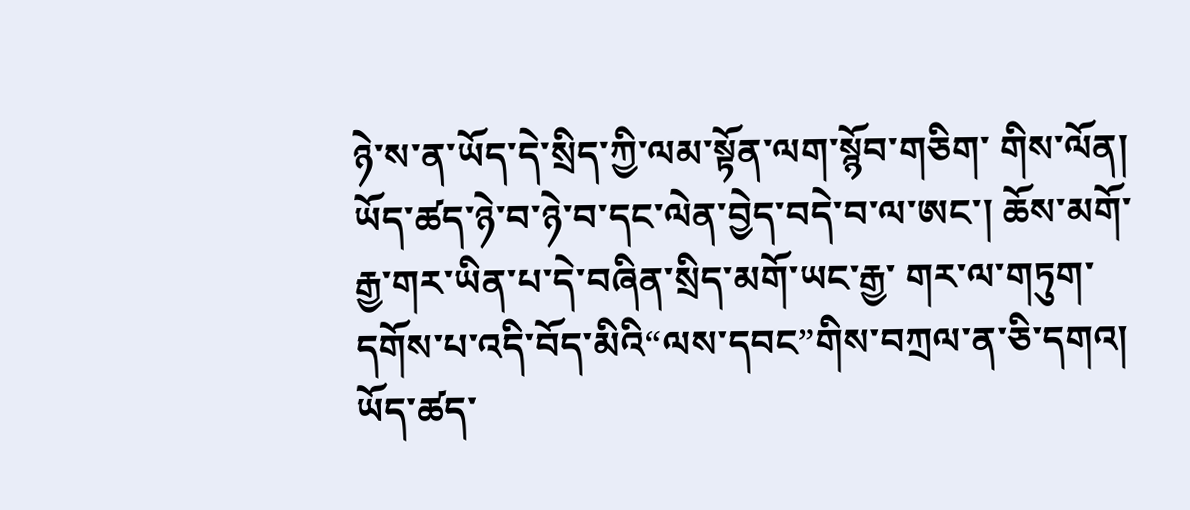ཉེ་ས་ན་ཡོད་དེ་སྲིད་ཀྱི་ལམ་སྟོན་ལག་སྙོབ་གཅིག་ གིས་ལོན། ཡོད་ཚད་ཉེ་བ་ཉེ་བ་དང་ལེན་བྱེད་བདེ་བ་ལ་ཨང་། ཆོས་མགོ་རྒྱ་གར་ཡིན་པ་དེ་བཞིན་སྲིད་མགོ་ཡང་རྒྱ་ གར་ལ་གཏུག་དགོས་པ་འདི་བོད་མིའི“ལས་དབང”གིས་བཀྲལ་ན་ཅི་དགའ། ཡོད་ཚད་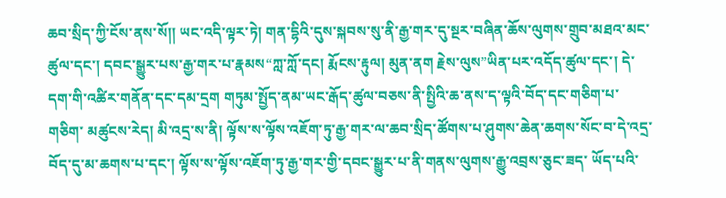ཆབ་སྲིད་ཀྱི་ངོས་ནས་སོ།། ཡང་འདི་ལྟར་ཏེ། གན་དྷིའི་དུས་སྐབས་སུ་ནི་རྒྱ་གར་དུ་སྔར་བཞིན་ཆོས་ལུགས་གྲུབ་མཐའ་མང་ཚུལ་དང་། དབང་སྒྱུར་པས་རྒྱ་གར་པ་རྣམས“ཀླ་ཀློ་དང། རྨོངས་རྟུལ། མུན་ནག རྗེས་ལུས”ཡིན་པར་འདོད་ཚུལ་དང་། དེ་དག་གི་འཚིར་གནོན་དང་དམ་དྲག གཏུམ་སྤྱོད་ནམ་ཡང་རྒོད་ཚུལ་བཅས་ནི་སྤྱིའི་ཆ་ནས་ད་ལྟའི་བོད་དང་གཅིག་པ་གཅིག་ མཚུངས་རེད། མི་འདྲ་ས་ནི། ལྟོས་ས་ལྟོས་འཇོག་ཏུ་རྒྱ་གར་ལ་ཆབ་སྲིད་ཚོགས་པ་ཤུགས་ཆེན་ཆགས་སོང་བ་དེ་འདྲ་ བོད་དུ་མ་ཆགས་པ་དང་། ལྟོས་ས་ལྟོས་འཇོག་ཏུ་རྒྱ་གར་གྱི་དབང་སྒྱུར་པ་ནི་གནས་ལུགས་རྒྱུ་འབྲས་ཅུང་ཟད་ ཡོད་པའི་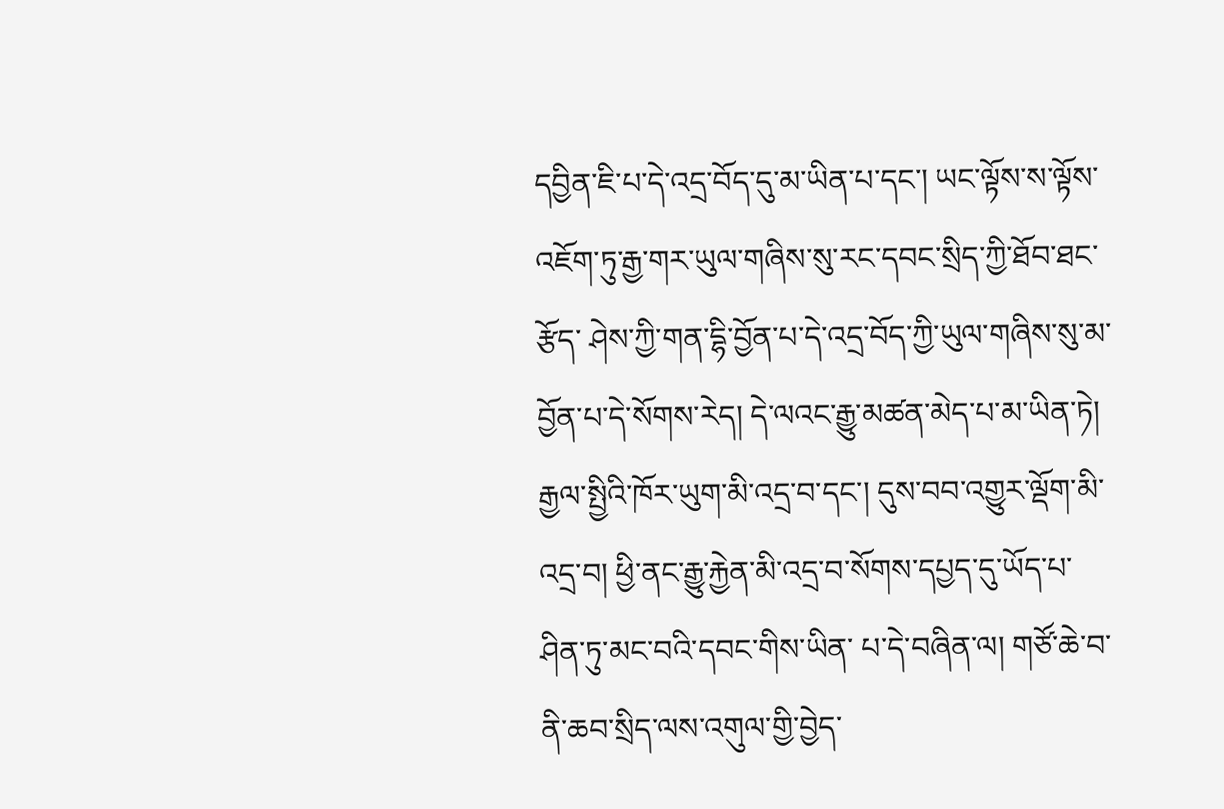དབྱིན་ཇི་པ་དེ་འདྲ་བོད་དུ་མ་ཡིན་པ་དང་། ཡང་ལྟོས་ས་ལྟོས་འཇོག་ཏུ་རྒྱ་གར་ཡུལ་གཞིས་སུ་རང་དབང་སྲིད་ཀྱི་ཐོབ་ཐང་རྩོད་ ཤེས་ཀྱི་གན་དྷི་བྱོན་པ་དེ་འདྲ་བོད་ཀྱི་ཡུལ་གཞིས་སུ་མ་བྱོན་པ་དེ་སོགས་རེད། དེ་ལའང་རྒྱུ་མཚན་མེད་པ་མ་ཡིན་ཏེ། རྒྱལ་སྤྱིའི་ཁོར་ཡུག་མི་འདྲ་བ་དང་། དུས་བབ་འགྱུར་ལྡོག་མི་འདྲ་བ། ཕྱི་ནང་རྒྱུ་རྐྱེན་མི་འདྲ་བ་སོགས་དཔྱད་དུ་ཡོད་པ་ཤིན་ཏུ་མང་བའི་དབང་གིས་ཡིན་ པ་དེ་བཞིན་ལ། གཙོ་ཆེ་བ་ནི་ཆབ་སྲིད་ལས་འགུལ་གྱི་བྱེད་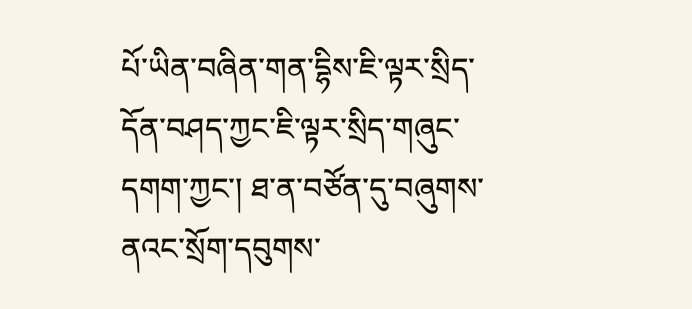པོ་ཡིན་བཞིན་གན་དྷིས་ཇི་ལྟར་སྲིད་ དོན་བཤད་ཀྱང་ཇི་ལྟར་སྲིད་གཞུང་དགག་ཀྱང་། ཐ་ན་བཙོན་དུ་བཞུགས་ནའང་སྲོག་དབུགས་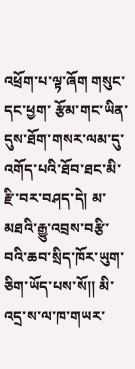འཕྲོག་པ་ལྟ་ཞོག གསུང་དང་ཕྱག་ རྩོམ་གང་ཡིན་དུས་ཐོག་གསར་ལམ་དུ་འགོད་པའི་ཐོབ་ཐང་མི་རྫི་བར་བཤད་དེ། མ་མཐའི་རྒྱུ་འབྲས་བརྩི་བའི་ཆབ་སྲིད་ཁོར་ཡུག་ཅིག་ཡོད་པས་སོ།། མི་འདྲ་ས་ལ་ཁ་གཡར་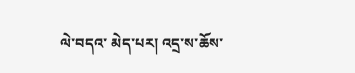ལེ་བདའ་ མེད་པར། འདྲ་ས་ཆོས་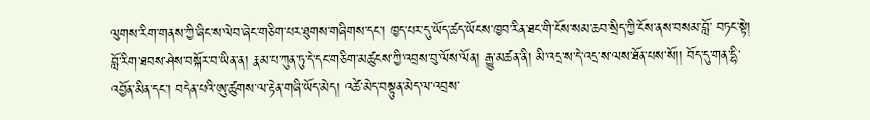ལུགས་རིག་གནས་ཀྱི་ཞིང་ས་ལེབ་ཞེང་གཅིག་པར་ཐུགས་གཞིགས་དང་། ཁྱད་པར་དུ་ཡོད་ཚད་ཡོངས་ཁྱབ་རིན་ཐང་གི་ངོས་སམ་ཆབ་སྲིད་ཀྱི་ངོས་ནས་བསམ་བློ་ བཏང་སྟེ། བློ་རིག་ཐབས་ཤེས་བསྐོར་བ་ཡིན་ན། རྣམ་པ་ཀུན་ཏུ་དེ་དང་གཅིག་མཚུངས་ཀྱི་འབྲས་བུ་ལོས་ལོན། རྒྱུ་མཚན་ནི། མི་འདྲ་ས་དེ་འདྲ་ས་ལས་ཐོན་པས་སོ།། བོད་དུ་གན་དྷི་འབྱོན་མིན་དང་། བདེན་པའི་ཨུ་ཚུགས་ལ་རྟེན་གཞི་ཡོད་མེད། འཚེ་མེད་བསྟུན་མེད་ལ་འབྲས་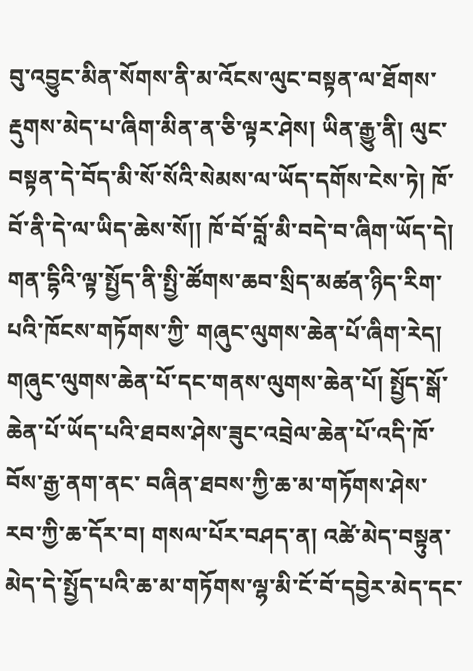བུ་འབྱུང་མིན་སོགས་ནི་མ་འོངས་ལུང་བསྟན་ལ་ཐོགས་ རྡུགས་མེད་པ་ཞིག་མིན་ན་ཅི་ལྟར་ཤེས། ཡིན་རྒྱུ་ནི། ལུང་བསྟན་དེ་བོད་མི་སོ་སོའི་སེམས་ལ་ཡོད་དགོས་ངེས་ཏེ། ཁོ་བོ་ནི་དེ་ལ་ཡིད་ཆེས་སོ།། ཁོ་བོ་བློ་མི་བདེ་བ་ཞིག་ཡོད་དེ། གན་དྷིའི་ལྟ་སྤྱོད་ནི་སྤྱི་ཚོགས་ཆབ་སྲིད་མཚན་ཉིད་རིག་པའི་ཁོངས་གཏོགས་ཀྱི་ གཞུང་ལུགས་ཆེན་པོ་ཞིག་རེད། གཞུང་ལུགས་ཆེན་པོ་དང་གནས་ལུགས་ཆེན་པོ། སྤྱོད་སྒོ་ཆེན་པོ་ཡོད་པའི་ཐབས་ཤེས་ཟུང་འབྲེལ་ཆེན་པོ་འདི་ཁོ་བོས་རྒྱ་ནག་ནང་ བཞིན་ཐབས་ཀྱི་ཆ་མ་གཏོགས་ཤེས་རབ་ཀྱི་ཆ་དོར་བ། གསལ་པོར་བཤད་ན། འཚེ་མེད་བསྟུན་མེད་དེ་སྤྱོད་པའི་ཆ་མ་གཏོགས་ལྷ་མི་ངོ་བོ་དབྱེར་མེད་དང་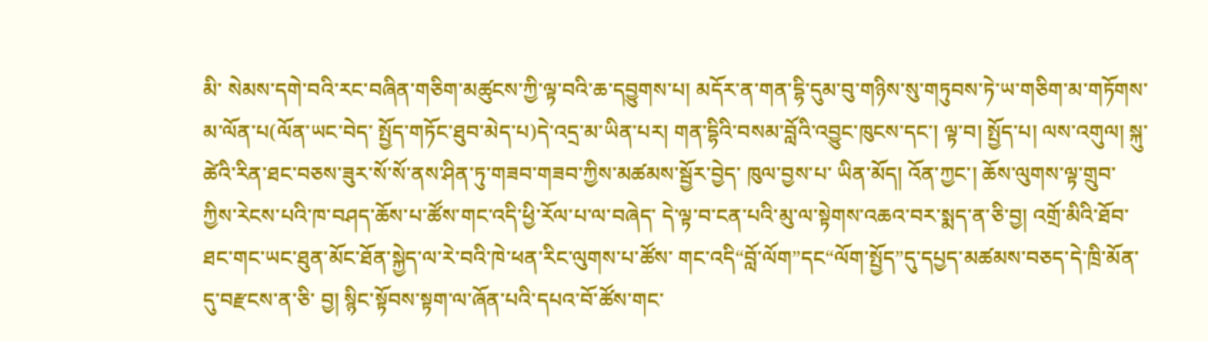མི་ སེམས་དགེ་བའི་རང་བཞིན་གཅིག་མཚུངས་ཀྱི་ལྟ་བའི་ཆ་དབྱུགས་པ། མདོར་ན་གན་དྷི་དུམ་བུ་གཉིས་སུ་གཏུབས་ཏེ་ཡ་གཅིག་མ་གཏོགས་མ་ལོན་པ(ལོན་ཡང་བེད་ སྤྱོད་གཏོང་ཐུབ་མེད་པ)དེ་འདྲ་མ་ཡིན་པར། གན་དྷིའི་བསམ་བློའི་འབྱུང་ཁུངས་དང་། ལྟ་བ། སྤྱོད་པ། ལས་འགུལ། སྐུ་ཚེའི་རིན་ཐང་བཅས་ཟུར་སོ་སོ་ནས་ཤིན་ཏུ་གཟབ་གཟབ་ཀྱིས་མཚམས་སྦྱོར་བྱེད་ ཁུལ་བྱས་པ་ ཡིན་མོད། འོན་ཀྱང་། ཆོས་ལུགས་ལྟ་གྲུབ་ཀྱིས་རེངས་པའི་ཁ་བཤད་ཆོས་པ་ཚོས་གང་འདི་ཕྱི་རོལ་པ་ལ་བཞེད་ དེ་ལྟ་བ་ངན་པའི་མུ་ལ་སྟེགས་འཆའ་བར་སྨད་ན་ཅི་བྱ། འགྲོ་མིའི་ཐོབ་ཐང་གང་ཡང་ཐུན་མོང་ཐོན་སྐྱེད་ལ་རེ་བའི་ཁེ་ཕན་རིང་ལུགས་པ་ཚོས་ གང་འདི“བློ་ལོག”དང“ལོག་སྤྱོད”དུ་དཔྱད་མཚམས་བཅད་དེ་ཁྲི་མོན་དུ་བརྫངས་ན་ཅི་ བྱ། སྙིང་སྟོབས་སྟག་ལ་ཞོན་པའི་དཔའ་བོ་ཚོས་གང་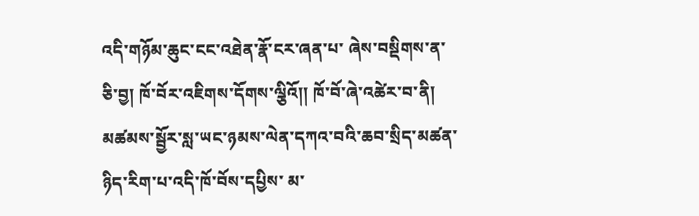འདི་གཉོམ་ཆུང་ངང་འཐེན་རྣོ་ངར་ཞན་པ་ ཞེས་བསྡིགས་ན་ཅི་བྱ། ཁོ་བོར་འཇིགས་དོགས་ལྕིའོ།། ཁོ་བོ་ཞེ་འཚེར་བ་ནི། མཚམས་སྦྱོར་སླ་ཡང་ཉམས་ལེན་དཀའ་བའི་ཆབ་སྲིད་མཚན་ཉིད་རིག་པ་འདི་ཁོ་བོས་དཔྱིས་ མ་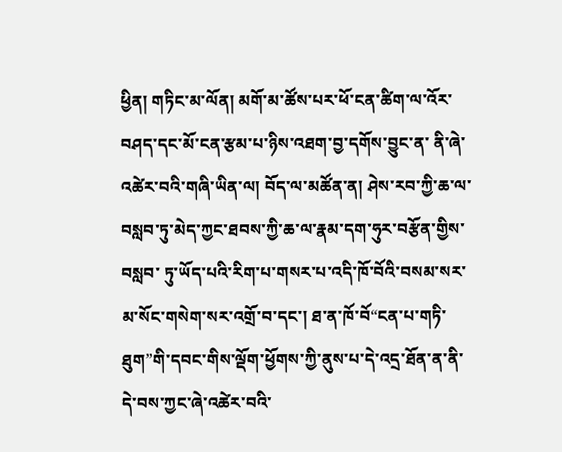ཕྱིན། གཏིང་མ་ལོན། མགོ་མ་ཚོས་པར་ཕོ་ངན་ཚིག་ལ་འོར་བཤད་དང་མོ་ངན་རྩམ་པ་ཉིས་འཐག་བྱ་དགོས་བྱུང་ན་ ནི་ཞེ་འཚེར་བའི་གཞི་ཡིན་ལ། བོད་ལ་མཚོན་ན། ཤེས་རབ་ཀྱི་ཆ་ལ་བསླབ་ཏུ་མེད་ཀྱང་ཐབས་ཀྱི་ཆ་ལ་རྣམ་དག་ཧུར་བརྩོན་གྱིས་བསླབ་ ཏུ་ཡོད་པའི་རིག་པ་གསར་པ་འདི་ཁོ་བོའི་བསམ་སར་མ་སོང་གསེག་སར་འགྲོ་བ་དང་། ཐ་ན་ཁོ་བོ“ངན་པ་གཏི་ཐུག”གི་དབང་གིས་ལྡོག་ཕྱོགས་ཀྱི་ནུས་པ་དེ་འདྲ་ཐོན་ན་ནི་ དེ་བས་ཀྱང་ཞེ་འཚེར་བའི་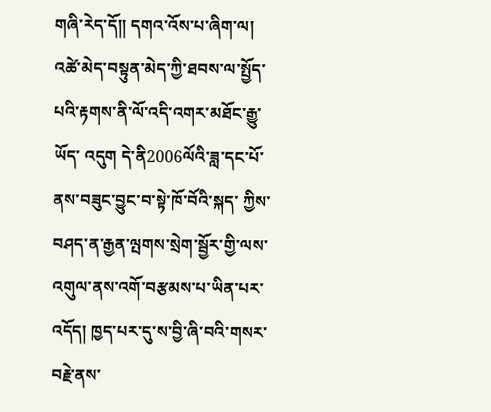གཞི་རེད་དོ།། དགའ་འོས་པ་ཞིག་ལ། འཚེ་མེད་བསྟུན་མེད་ཀྱི་ཐབས་ལ་སྤྱོད་པའི་རྟགས་ནི་ལོ་འདི་འགར་མཐོང་རྒྱུ་ཡོད་ འདུག དེ་ནི2006ལོའི་ཟླ་དང་པོ་ནས་བཟུང་བྱུང་བ་སྟེ་ཁོ་བོའི་སྐད་ ཀྱིས་བཤད་ན་རྒྱན་ལྤགས་སྲེག་སྦྱོར་གྱི་ལས་འགུལ་ནས་འགོ་བརྩམས་པ་ཡིན་པར་འདོད། ཁྱད་པར་དུ་ས་བྱི་ཞི་བའི་གསར་བརྗེ་ནས་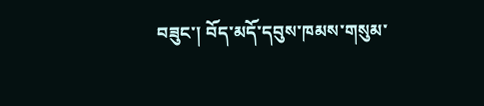བཟུང་། བོད་མདོ་དབུས་ཁམས་གསུམ་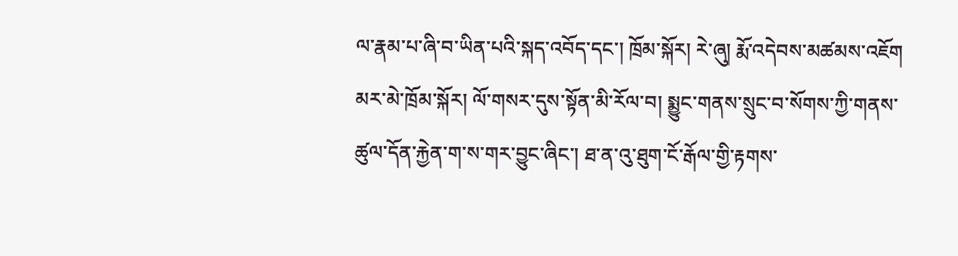ལ་རྣམ་པ་ཞི་བ་ཡིན་པའི་སྐད་འབོད་དང་། ཁྲོམ་སྐོར། རེ་ཞུ། རྨོ་འདེབས་མཚམས་འཇོག མར་མེ་ཁྲོམ་སྐོར། ལོ་གསར་དུས་སྟོན་མི་རོལ་བ། སྨྱུང་གནས་སྲུང་བ་སོགས་ཀྱི་གནས་ཚུལ་དོན་རྐྱེན་ག་ས་གར་བྱུང་ཞིང་། ཐ་ན་འུ་ཐུག་ངོ་རྒོལ་གྱི་རྟགས་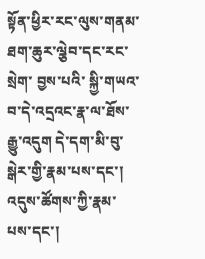སྟོན་ཕྱིར་རང་ལུས་གནམ་ཐག་ཆུར་ལྕེབ་དང་རང་སྲེག་ བྱས་པའི་ སྐྱི་གཡའ་བ་དེ་འདྲའང་རྣ་ལ་ཐོས་རྒྱུ་འདུག དེ་དག་མི་བུ་སྒེར་གྱི་རྣམ་པས་དང་། འདུས་ཚོགས་ཀྱི་རྣམ་པས་དང་།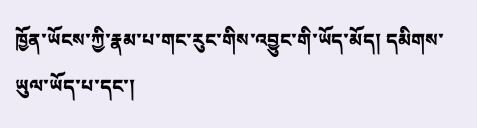ཁྱོན་ཡོངས་ཀྱི་རྣམ་པ་གང་རུང་གིས་འབྱུང་གི་ཡོད་མོད། དམིགས་ཡུལ་ཡོད་པ་དང་།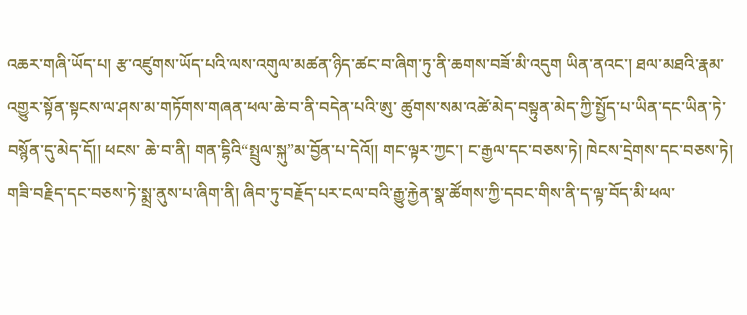འཆར་གཞི་ཡོད་པ། རྩ་འཛུགས་ཡོད་པའི་ལས་འགུལ་མཚན་ཉིད་ཚང་བ་ཞིག་ཏུ་ནི་ཆགས་བཟོ་མི་འདུག ཡིན་ནའང་། ཐལ་མཐའི་རྣམ་འགྱུར་སྟོན་སྟངས་ལ་ཤས་མ་གཏོགས་གཞན་ཕལ་ཆེ་བ་ནི་བདེན་པའི་ཨུ་ ཚུགས་སམ་འཚེ་མེད་བསྟུན་མེད་ཀྱི་སྤྱོད་པ་ཡིན་དང་ཡིན་ཏེ་བསྙོན་དུ་མེད་དོ།། ཕངས་ ཆེ་བ་ནི། གན་དྷིའི“སྤྲུལ་སྐུ”མ་བྱོན་པ་དེའོ།། གང་ལྟར་ཀྱང་། ང་རྒྱལ་དང་བཅས་ཏེ། ཁེངས་དྲེགས་དང་བཅས་ཏེ། གཟི་བརྗིད་དང་བཅས་ཏེ་སྨྲ་ནུས་པ་ཞིག་ནི། ཞིབ་ཏུ་བརྗོད་པར་ངལ་བའི་རྒྱུ་རྐྱེན་སྣ་ཚོགས་ཀྱི་དབང་གིས་ནི་ད་ལྟ་བོད་མི་ཕལ་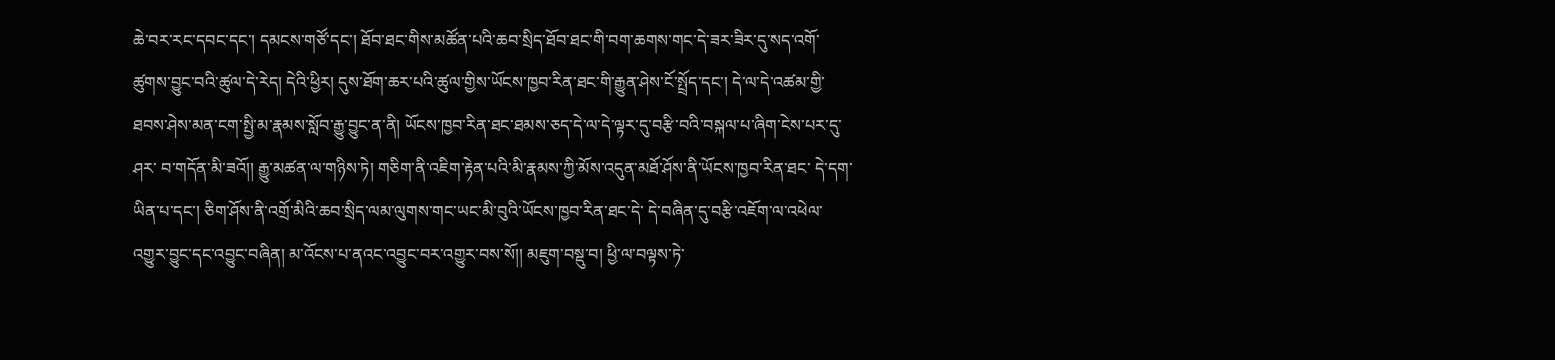ཆེ་བར་རང་དབང་དང་། དམངས་གཙོ་དང་། ཐོབ་ཐང་གིས་མཚོན་པའི་ཆབ་སྲིད་ཐོབ་ཐང་གི་བག་ཆགས་གང་དེ་ཟར་ཟིར་དུ་སད་འགོ་ ཚུགས་བྱུང་བའི་ཚུལ་དེ་རེད། དེའི་ཕྱིར། དུས་ཐོག་ཆར་པའི་ཚུལ་གྱིས་ཡོངས་ཁྱབ་རིན་ཐང་གི་རྒྱུན་ཤེས་ངོ་སྤྲོད་དང་། དེ་ལ་དེ་འཚམ་གྱི་ཐབས་ཤེས་མན་ངག་སྤྱི་མ་རྣམས་སློབ་རྒྱུ་བྱུང་ན་ནི། ཡོངས་ཁྱབ་རིན་ཐང་ཐམས་ཅད་དེ་ལ་དེ་ལྟར་དུ་བརྩི་བའི་བསྐལ་པ་ཞིག་ངེས་པར་དུ་ཤར་ བ་གདོན་མི་ཟའོ།། རྒྱུ་མཚན་ལ་གཉིས་ཏེ། གཅིག་ནི་འཇིག་རྟེན་པའི་མི་རྣམས་ཀྱི་མོས་འདུན་མཐོ་ཤོས་ནི་ཡོངས་ཁྱབ་རིན་ཐང་ དེ་དག་ཡིན་པ་དང་། ཅིག་ཤོས་ནི་འགྲོ་མིའི་ཆབ་སྲིད་ལམ་ལུགས་གང་ཡང་མི་བུའི་ཡོངས་ཁྱབ་རིན་ཐང་དེ་ དེ་བཞིན་དུ་བརྩི་འཇོག་ལ་འཕེལ་འགྱུར་བྱུང་དང་འབྱུང་བཞིན། མ་འོངས་པ་ནའང་འབྱུང་བར་འགྱུར་བས་སོ།། མཇུག་བསྡུ་བ། ཕྱི་ལ་བལྟས་ཏེ་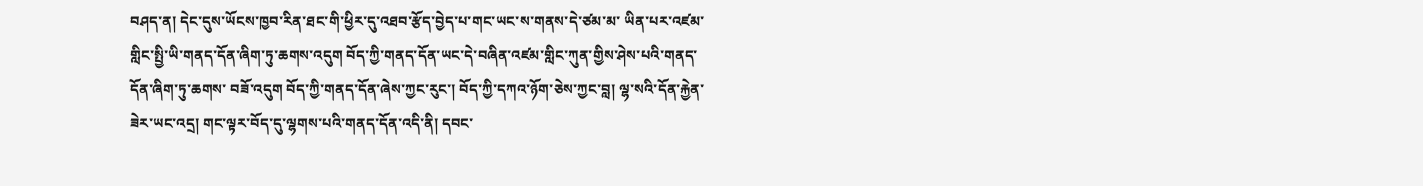བཤད་ན། དེང་དུས་ཡོངས་ཁྱབ་རིན་ཐང་གི་ཕྱིར་དུ་འཐབ་རྩོད་བྱེད་པ་གང་ཡང་ས་གནས་དེ་ཙམ་མ་ ཡིན་པར་འཛམ་གླིང་སྤྱི་ཡི་གནད་དོན་ཞིག་ཏུ་ཆགས་འདུག བོད་ཀྱི་གནད་དོན་ཡང་དེ་བཞིན་འཛམ་གླིང་ཀུན་གྱིས་ཤེས་པའི་གནད་དོན་ཞིག་ཏུ་ཆགས་ བཟོ་འདུག བོད་ཀྱི་གནད་དོན་ཞེས་ཀྱང་རུང་། བོད་ཀྱི་དཀའ་ཉོག་ཅེས་ཀྱང་བླ། ལྷ་སའི་དོན་རྐྱེན་ཟེར་ཡང་འདྲ། གང་ལྟར་བོད་དུ་ལྷགས་པའི་གནད་དོན་འདི་ནི། དབང་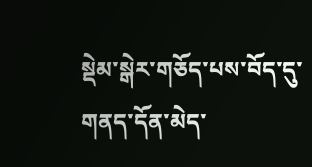སྡེམ་སྒེར་གཅོད་པས་བོད་དུ་གནད་དོན་མེད་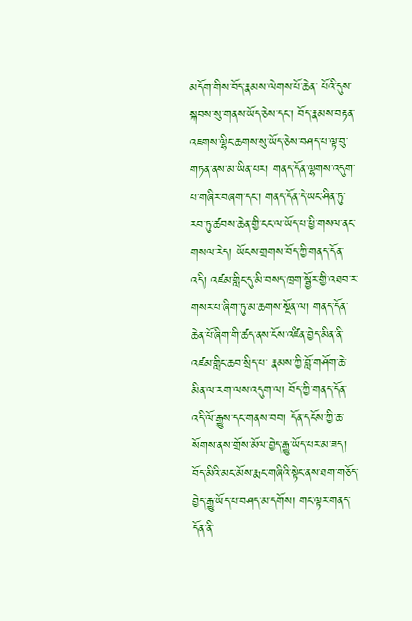མདོག་གིས་བོད་རྣམས་ལེགས་པོ་ཆེན་ པོའི་དུས་སྐབས་སུ་གནས་ཡོད་ཅེས་དང་། བོད་རྣམས་བརྟན་འཇགས་ལྷིང་ཆགས་སུ་ཡོད་ཅེས་བཤད་པ་ལྟ་བུ་གཏན་ནས་མ་ཡིན་པར། གནད་དོན་ལྷགས་འདུག་པ་གཞིར་བཞག་དང་། གནད་དོན་དེ་ཡང་ཤིན་ཏུ་རབ་ཏུ་ཚབས་ཆེན་གྱི་ངང་ལ་ཡོད་པ་ཕྱི་གསལ་ནང་གསལ་རེད། ཡོངས་གྲགས་བོད་ཀྱི་གནད་དོན་འདི། འཛམ་གླིང་དུ་མི་བསད་ཁྲག་སྦྱོར་གྱི་འཐབ་ར་གསར་པ་ཞིག་ཏུ་མ་ཆགས་སྔོན་ལ། གནད་དོན་ཆེན་པོ་ཞིག་གི་ཚད་ནས་ངོས་འཛིན་བྱེད་མིན་ནི་འཛམ་གླིང་ཆབ་སྲིད་པ་ རྣམས་ཀྱི་བློ་གཤོག་ཆེ་མིན་ལ་རག་ལས་འདུག་ལ། བོད་ཀྱི་གནད་དོན་འདི་ལོ་རྒྱུས་དང་གནས་བབ། དོན་དངོས་ཀྱི་ཆ་སོགས་ནས་གྲོས་མོལ་བྱེད་རྒྱུ་ཡོད་པར་མ་ཟད། བོད་མིའི་མང་མོས་རྨང་གཞིའི་སྟེང་ནས་ཐག་གཅོད་བྱེད་རྒྱུ་ཡོད་པ་བཤད་མ་དགོས། གང་ལྟར་གནད་དོན་ནི་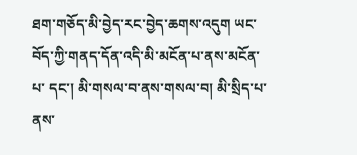ཐག་གཅོད་མི་བྱེད་རང་བྱེད་ཆགས་འདུག ཡང་བོད་ཀྱི་གནད་དོན་འདི་མི་མངོན་པ་ནས་མངོན་པ་ དང་། མི་གསལ་བ་ནས་གསལ་བ། མི་སྲིད་པ་ནས་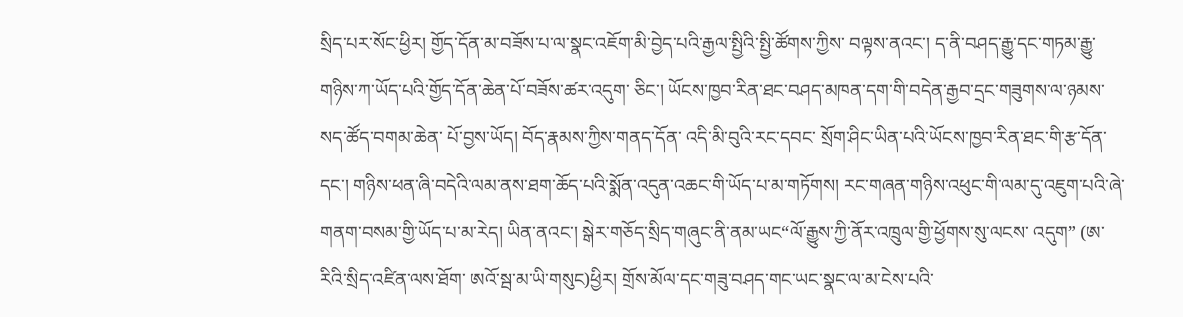སྲིད་པར་སོང་ཕྱིར། གྱོད་དོན་མ་བཟོས་པ་ལ་སྣང་འཇོག་མི་བྱེད་པའི་རྒྱལ་སྤྱིའི་སྤྱི་ཚོགས་ཀྱིས་ བལྟས་ནའང་། ད་ནི་བཤད་རྒྱུ་དང་གཏམ་རྒྱུ་གཉིས་ཀ་ཡོད་པའི་གྱོད་དོན་ཆེན་པོ་བཟོས་ཚར་འདུག་ ཅིང་། ཡོངས་ཁྱབ་རིན་ཐང་བཤད་མཁན་དག་གི་བདེན་རྒྱབ་དྲང་གཟུགས་ལ་ཉམས་སད་ཚོད་བགམ་ཆེན་ པོ་བྱས་ཡོད། བོད་རྣམས་ཀྱིས་གནད་དོན་ འདི་མི་བུའི་རང་དབང་ སྲོག་ཤིང་ཡིན་པའི་ཡོངས་ཁྱབ་རིན་ཐང་གི་རྩ་དོན་དང་། གཉིས་ཕན་ཞི་བདེའི་ལམ་ནས་ཐག་ཆོད་པའི་སྨོན་འདུན་འཆང་གི་ཡོད་པ་མ་གཏོགས། རང་གཞན་གཉིས་འཕུང་གི་ལམ་དུ་འཇུག་པའི་ཞེ་གནག་བསམ་གྱི་ཡོད་པ་མ་རེད། ཡིན་ནའང་། སྒེར་གཅོད་སྲིད་གཞུང་ནི་ནམ་ཡང“ལོ་རྒྱུས་ཀྱི་ནོར་འཁྲུལ་གྱི་ཕྱོགས་སུ་ལངས་ འདུག” (ཨ་རིའི་སྲིད་འཛིན་ལས་ཐོག་ ཨའོ་སྦ་མ་ཡི་གསུང)ཕྱིར། གྲོས་མོལ་དང་གཟུ་བཤད་གང་ཡང་སྣང་ལ་མ་ངེས་པའི་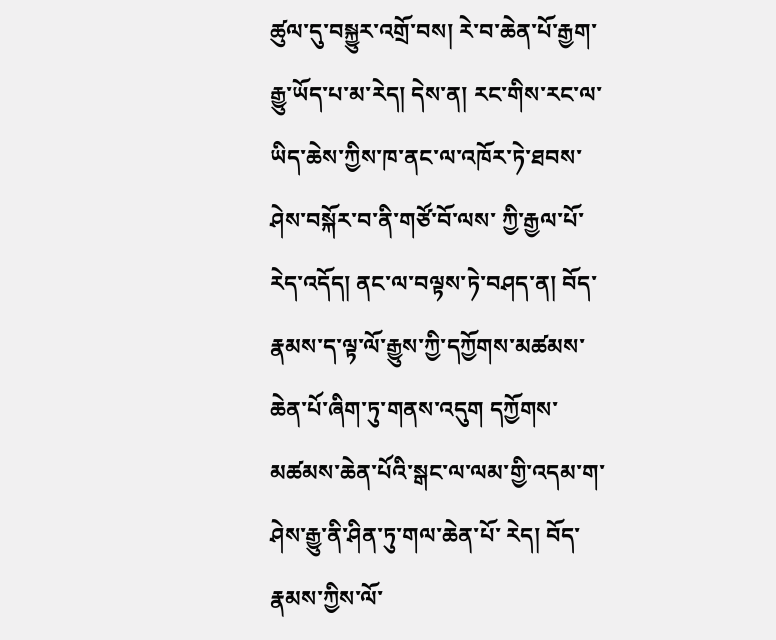ཚུལ་དུ་བསྐྱུར་འགྲོ་བས། རེ་བ་ཆེན་པོ་རྒྱག་རྒྱུ་ཡོད་པ་མ་རེད། དེས་ན། རང་གིས་རང་ལ་ཡིད་ཆེས་ཀྱིས་ཁ་ནང་ལ་འཁོར་ཏེ་ཐབས་ཤེས་བསྐོར་བ་ནི་གཙོ་བོ་ལས་ ཀྱི་རྒྱལ་པོ་རེད་འདོད། ནང་ལ་བལྟས་ཏེ་བཤད་ན། བོད་རྣམས་ད་ལྟ་ལོ་རྒྱུས་ཀྱི་དཀྱོགས་མཚམས་ཆེན་པོ་ཞིག་ཏུ་གནས་འདུག དཀྱོགས་མཚམས་ཆེན་པོའི་སྒང་ལ་ལམ་གྱི་འདམ་ག་ཤེས་རྒྱུ་ནི་ཤིན་ཏུ་གལ་ཆེན་པོ་ རེད། བོད་རྣམས་ཀྱིས་ལོ་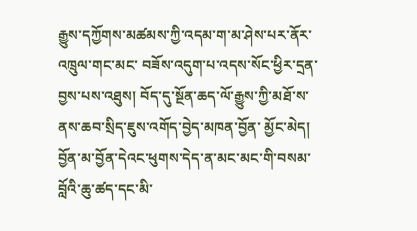རྒྱུས་དཀྱོགས་མཚམས་ཀྱི་འདམ་ག་མ་ཤེས་པར་ནོར་འཁྲུལ་གང་མང་ བཟོས་འདུག་པ་འདས་སོང་ཕྱིར་དྲན་ བྱས་པས་འཐུས། བོད་དུ་སྔོན་ཆད་ལོ་རྒྱུས་ཀྱི་མཐོ་ས་ནས་ཆབ་སྲིད་ཇུས་འགོད་བྱེད་མཁན་བྱོན་ མྱོང་མེད། བྱོན་མ་བྱོན་དེའང་ཕུགས་དེད་ན་མང་མང་གི་བསམ་བློའི་ཆུ་ཚད་དང་མི་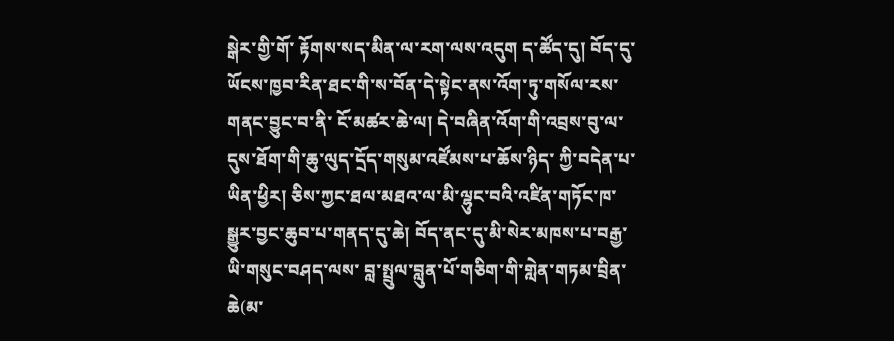སྒེར་གྱི་གོ་ རྟོགས་སད་མིན་ལ་རག་ལས་འདུག ད་ཚོད་དུ། བོད་དུ་ཡོངས་ཁྱབ་རིན་ཐང་གི་ས་བོན་དེ་སྟེང་ནས་འོག་ཏུ་གསོལ་རས་གནང་བྱུང་བ་ནི་ ངོ་མཚར་ཆེ་ལ། དེ་བཞིན་འོག་གི་འབྲས་བུ་ལ་དུས་ཐོག་གི་ཆུ་ལུད་དྲོད་གསུམ་འཛོམས་པ་ཆོས་ཉིད་ ཀྱི་བདེན་པ་ཡིན་ཕྱིར། ཅིས་ཀྱང་ཐལ་མཐའ་ལ་མི་ལྷུང་བའི་འཛིན་གཏོང་ཁ་སྒྱུར་བྱང་ཆུབ་པ་གནད་དུ་ཆེ། བོད་ནང་དུ་མི་སེར་མཁས་པ་བརྒྱ་ཡི་གསུང་བཤད་ལས་ བླ་སྤྲུལ་བླུན་པོ་གཅིག་གི་གླེན་གཏམ་བྲིན་ཆེ(མ་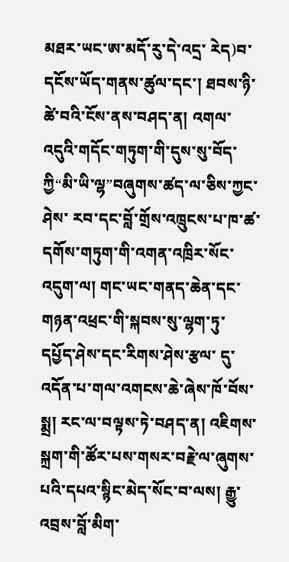མཐར་ཡང་ཨ་མདོ་རུ་དེ་འདྲ་ རེད)བ་དངོས་ཡོད་གནས་ཚུལ་དང་། ཐབས་ཉི་ཚེ་བའི་ངོས་ནས་བཤད་ན། འགལ་འདུའི་གདོང་གཏུག་གི་དུས་སུ་བོད་ཀྱི“མི་ཡི་ལྷ”བཞུགས་ཚད་ལ་ཅིས་ཀྱང་ཤེས་ རབ་དང་བློ་གྲོས་འཁྲུངས་པ་ཁ་ཚ་དགོས་གཏུག་གི་འགན་འཁྲིར་སོང་འདུག་ལ། གང་ཡང་གནད་ཆེན་དང་གཉན་འཕྲང་གི་སྐབས་སུ་ལྷག་ཏུ་དཔྱོད་ཤེས་དང་རིགས་ཤེས་རྩལ་ དུ་འདོན་པ་གལ་འགངས་ཆེ་ཞེས་ཁོ་བོས་སྨྲ། རང་ལ་བལྟས་ཏེ་བཤད་ན། འཇིགས་སྐྲག་གི་ཚོར་པས་གསར་བརྗེ་ལ་ཞུགས་པའི་དཔའ་སྙིང་མེད་སོང་བ་ལས། རྒྱུ་འབྲས་བློ་མིག་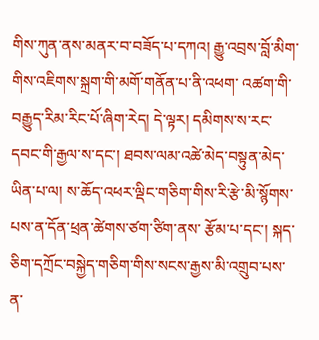གིས་ཀུན་ནས་མནར་བ་བཟོད་པ་དཀའ། རྒྱུ་འབྲས་བློ་མིག་གིས་འཇིགས་སྐྲག་གི་མགོ་གནོན་པ་ནི་འཕག་ འཚག་གི་བརྒྱུད་རིམ་རིང་པོ་ཞིག་རེད། དེ་ལྟར། དམིགས་ས་རང་དབང་གི་རྒྱལ་ས་དང་། ཐབས་ལམ་འཚེ་མེད་བསྟུན་མེད་ཡིན་པ་ལ། ས་ཆོད་འཕར་ལྡིང་གཅིག་གིས་རི་རྩེ་མི་སྙོགས་པས་ན་དོན་ཕྲན་ཚེགས་ཙག་ཙིག་ནས་ རྩོམ་པ་དང་། སྐད་ཅིག་དཀྲོང་བསྐྱེད་གཅིག་གིས་སངས་རྒྱས་མི་འགྲུབ་པས་ན་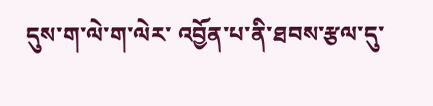དུས་ག་ལེ་ག་ལེར་ འབྱོན་པ་ནི་ཐབས་རྩལ་དུ་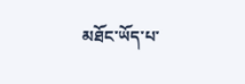མཐོང་ཡོད་པ་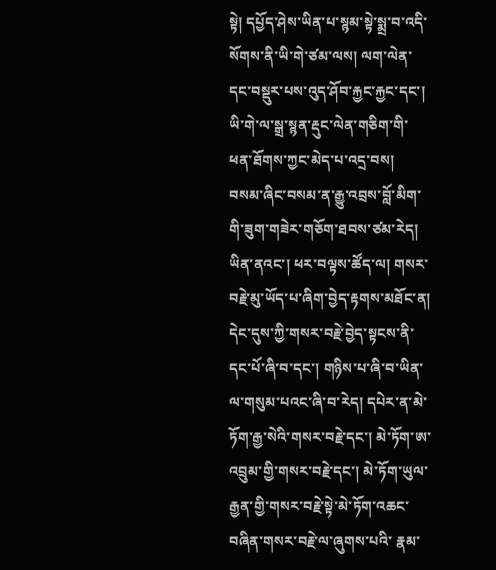སྟེ། དཔྱོད་ཤེས་ཡིན་པ་སྙམ་སྟེ་སྨྲ་བ་འདི་སོགས་ནི་ཡི་གེ་ཙམ་ལས། ལག་ལེན་དང་བསྡུར་པས་འུད་ཤོབ་རྐྱང་རྐྱང་དང་། ཡི་གེ་ལ་སྒྲ་སྙན་རྡུང་ལེན་གཅིག་གི་ཕན་ཐོགས་ཀྱང་མེད་པ་འདྲ་བས། བསམ་ཞིང་བསམ་ན་རྒྱུ་འབྲས་བློ་མིག་གི་ཟུག་གཟེར་གཅོག་ཐབས་ཙམ་རེད། ཡིན་ནའང་། ཕར་བལྟས་ཚོད་ལ། གསར་བརྗེ་མུ་ཡོད་པ་ཞིག་བྱེད་རྟགས་མཐོང་ན། དེང་དུས་ཀྱི་གསར་བརྗེ་བྱེད་སྟངས་ནི་དང་པོ་ཞི་བ་དང་། གཉིས་པ་ཞི་བ་ཡིན་ལ་གསུམ་པའང་ཞི་བ་རེད། དཔེར་ན་མེ་ཏོག་རྒྱ་སེའི་གསར་བརྗེ་དང་། མེ་ཏོག་ཨ་འབྲུམ་གྱི་གསར་བརྗེ་དང་། མེ་ཏོག་ཡུལ་རྒྱན་གྱི་གསར་བརྗེ་སྟེ་མེ་ཏོག་འཆང་བཞིན་གསར་བརྗེ་ལ་ཞུགས་པའི་ རྣམ་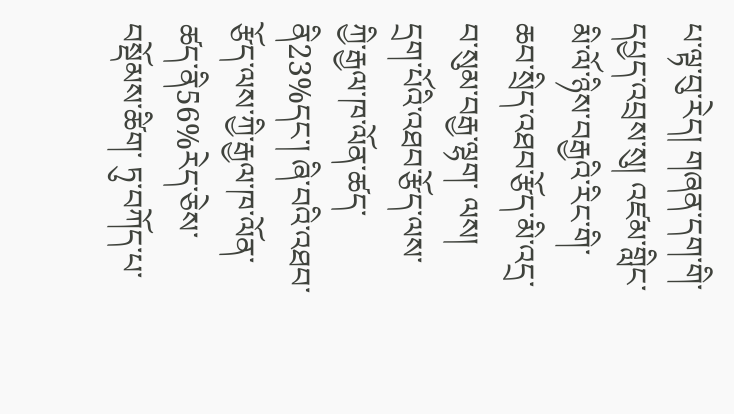པ་ལྟ་བུ་རེད། གཞན་དག་གི་དཔྱད་འབྲས་སུ། འཛམ་གླིང་མི་ལོ་ཉིས་བརྒྱའི་རིང་གི་ཆབ་སྲིད་འཐབ་རྩོད་མི་འདྲ་བ་སུམ་བརྒྱ་ལྷག་ ལས། དྲག་པོའི་འཐབ་རྩོད་ལས་ཀྱི་རྒྱལ་ཁ་ལོན་ཚད་ནི23%དང་། ཞི་བའི་འཐབ་རྩོད་ལས་ཀྱི་རྒྱལ་ཁ་ལོན་ཚད་ནི56%རེད་ཅེས་བསྡོམས་ཚིག་ ཏུ་བཀོད་པ་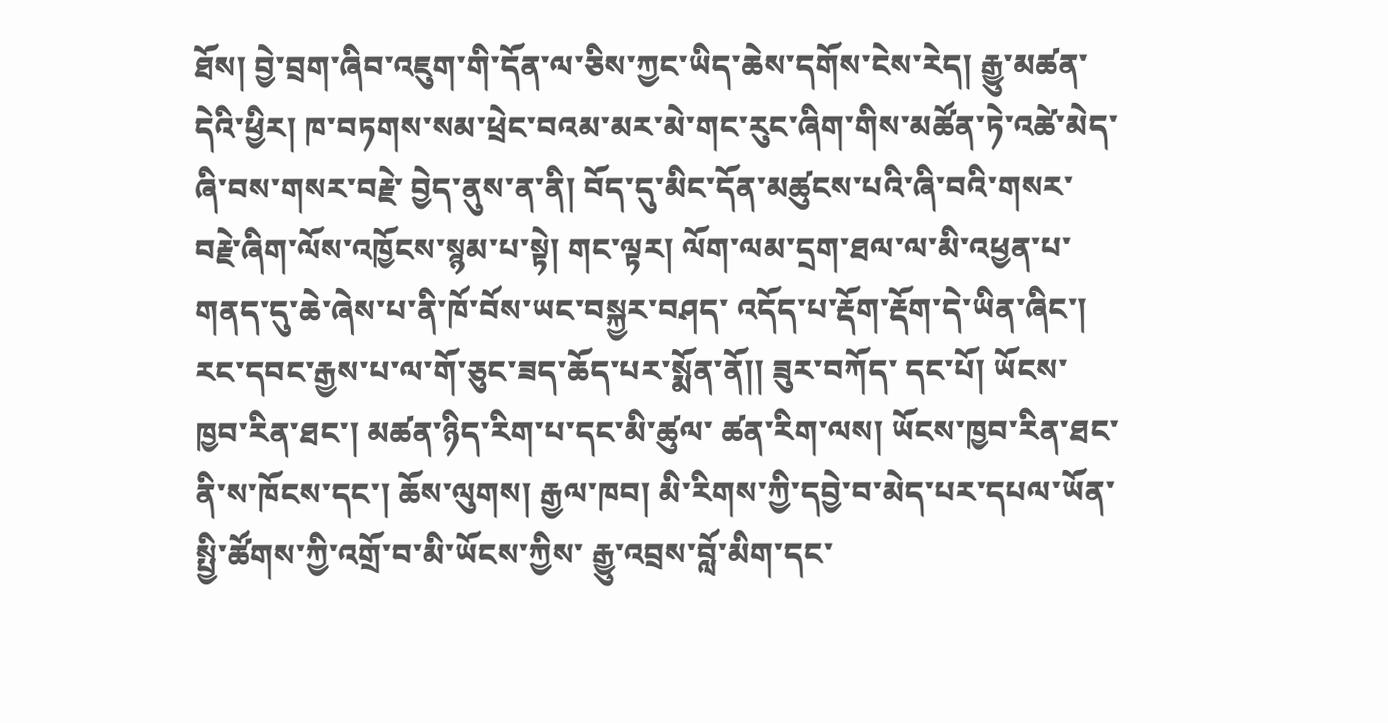ཐོས། བྱེ་བྲག་ཞིབ་འཇུག་གི་དོན་ལ་ཅིས་ཀྱང་ཡིད་ཆེས་དགོས་ངེས་རེད། རྒྱུ་མཚན་དེའི་ཕྱིར། ཁ་བཏགས་སམ་ཕྲེང་བའམ་མར་མེ་གང་རུང་ཞིག་གིས་མཚོན་ཏེ་འཚེ་མེད་ཞི་བས་གསར་བརྗེ་ བྱེད་ནུས་ན་ནི། བོད་དུ་མིང་དོན་མཚུངས་པའི་ཞི་བའི་གསར་བརྗེ་ཞིག་ལོས་འཁྱོངས་སྙམ་པ་སྟེ། གང་ལྟར། ལོག་ལམ་དྲག་ཐལ་ལ་མི་འཕྱན་པ་གནད་དུ་ཆེ་ཞེས་པ་ནི་ཁོ་བོས་ཡང་བསྐྱར་བཤད་ འདོད་པ་རྡོག་རྡོག་དེ་ཡིན་ཞིང་། རང་དབང་རྒྱས་པ་ལ་གོ་ཅུང་ཟད་ཆོད་པར་སྨོན་ནོ།། ཟུར་བཀོད་ དང་པོ། ཡོངས་ཁྱབ་རིན་ཐང་། མཚན་ཉིད་རིག་པ་དང་མི་ཚུལ་ ཚན་རིག་ལས། ཡོངས་ཁྱབ་རིན་ཐང་ནི་ས་ཁོངས་དང་། ཆོས་ལུགས། རྒྱལ་ཁབ། མི་རིགས་ཀྱི་དབྱེ་བ་མེད་པར་དཔལ་ཡོན་སྤྱི་ཚོགས་ཀྱི་འགྲོ་བ་མི་ཡོངས་ཀྱིས་ རྒྱུ་འབྲས་བློ་མིག་དང་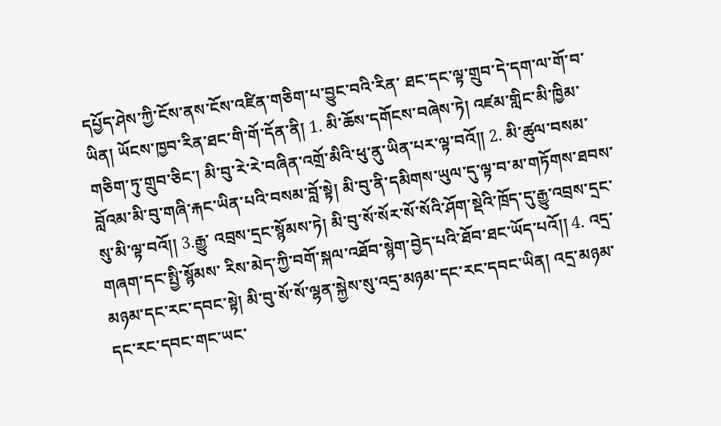དཔྱོད་ཤེས་ཀྱི་ངོས་ནས་ངོས་འཛིན་གཅིག་པ་བྱུང་བའི་རིན་ ཐང་དང་ལྟ་གྲུབ་དེ་དག་ལ་གོ་བ་ཡིན། ཡོངས་ཁྱབ་རིན་ཐང་གི་གོ་དོན་ནི། 1. མི་ཆོས་དགོངས་བཞེས་ཏེ། འཛམ་གླིང་མི་ཁྱིམ་གཅིག་ཏུ་གྲུབ་ཅིང་། མི་བུ་རེ་རེ་བཞིན་འགྲོ་མིའི་ཕུ་ནུ་ཡིན་པར་ལྟ་བའོ།། 2. མི་ཚུལ་བསམ་བློའམ་མི་བུ་གཞི་རྐང་ཡིན་པའི་བསམ་བློ་སྟེ། མི་བུ་ནི་དམིགས་ཡུལ་དུ་ལྟ་བ་མ་གཏོགས་ཐབས་སུ་མི་ལྟ་བའོ།། 3.རྒྱུ་ འབྲས་དྲང་སྙོམས་ཏེ། མི་བུ་སོ་སོར་སོ་སོའི་ཤོག་སྡེའི་ཁྲོད་དུ་རྒྱུ་འབྲས་དྲང་གཞག་དང་སྤྱི་སྙོམས་ རིས་མེད་ཀྱི་བགོ་སྐལ་འཐོབ་སྙེག་བྱེད་པའི་ཐོབ་ཐང་ཡོད་པའོ།། 4. འདྲ་ མཉམ་དང་རང་དབང་སྟེ། མི་བུ་སོ་སོ་ལྷན་སྐྱེས་སུ་འདྲ་མཉམ་དང་རང་དབང་ཡིན། འདྲ་མཉམ་དང་རང་དབང་གང་ཡང་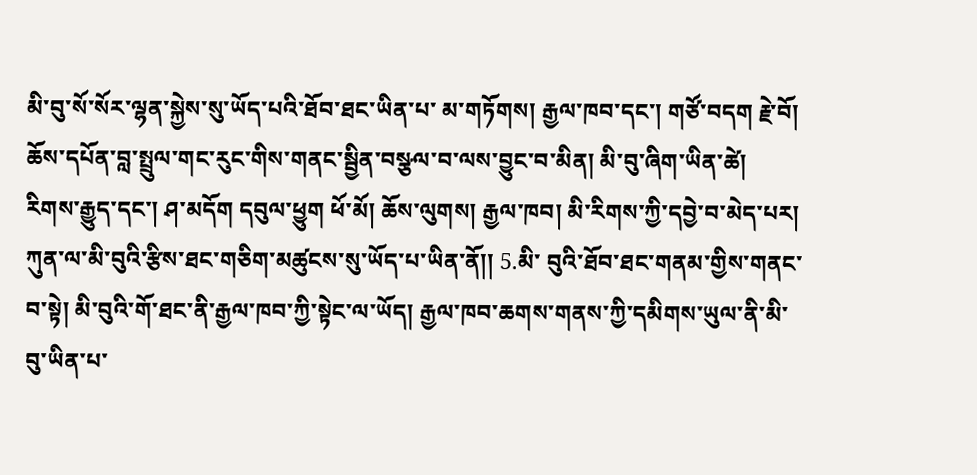མི་བུ་སོ་སོར་ལྷན་སྐྱེས་སུ་ཡོད་པའི་ཐོབ་ཐང་ཡིན་པ་ མ་གཏོགས། རྒྱལ་ཁབ་དང་། གཙོ་བདག རྗེ་བོ། ཆོས་དཔོན་བླ་སྤྲུལ་གང་རུང་གིས་གནང་སྦྱིན་བསྩལ་བ་ལས་བྱུང་བ་མིན། མི་བུ་ཞིག་ཡིན་ཚེ། རིགས་རྒྱུད་དང་། ཤ་མདོག དབུལ་ཕྱུག ཕོ་མོ། ཆོས་ལུགས། རྒྱལ་ཁབ། མི་རིགས་ཀྱི་དབྱེ་བ་མེད་པར། ཀུན་ལ་མི་བུའི་རྩིས་ཐང་གཅིག་མཚུངས་སུ་ཡོད་པ་ཡིན་ནོ།། 5.མི་ བུའི་ཐོབ་ཐང་གནམ་གྱིས་གནང་བ་སྟེ། མི་བུའི་གོ་ཐང་ནི་རྒྱལ་ཁབ་ཀྱི་སྟེང་ལ་ཡོད། རྒྱལ་ཁབ་ཆགས་གནས་ཀྱི་དམིགས་ཡུལ་ནི་མི་བུ་ཡིན་པ་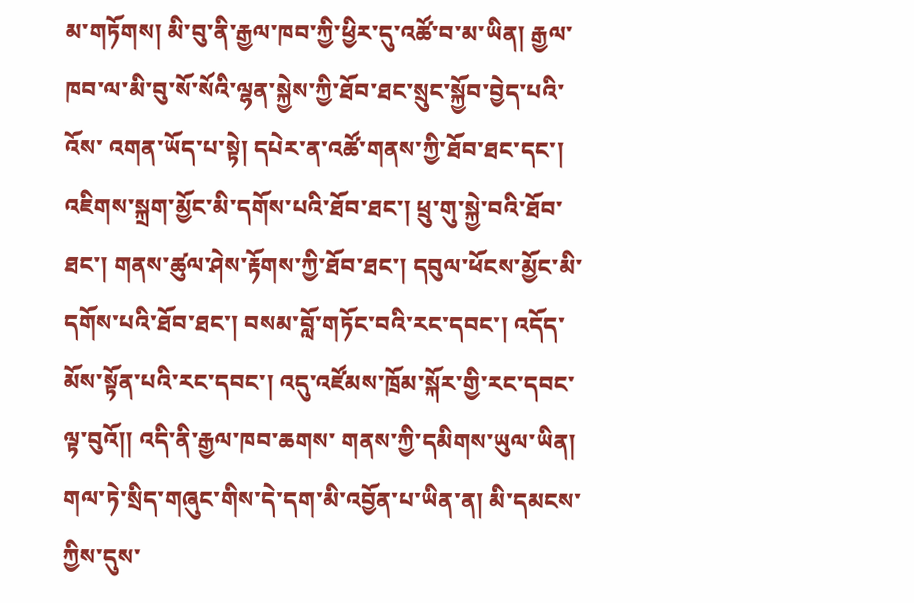མ་གཏོགས། མི་བུ་ནི་རྒྱལ་ཁབ་ཀྱི་ཕྱིར་དུ་འཚོ་བ་མ་ཡིན། རྒྱལ་ཁབ་ལ་མི་བུ་སོ་སོའི་ལྷན་སྐྱེས་ཀྱི་ཐོབ་ཐང་སྲུང་སྐྱོབ་བྱེད་པའི་འོས་ འགན་ཡོད་པ་སྟེ། དཔེར་ན་འཚོ་གནས་ཀྱི་ཐོབ་ཐང་དང་། འཇིགས་སྐྲག་མྱོང་མི་དགོས་པའི་ཐོབ་ཐང་། ཕྲུ་གུ་སྐྱེ་བའི་ཐོབ་ཐང་། གནས་ཚུལ་ཤེས་རྟོགས་ཀྱི་ཐོབ་ཐང་། དབུལ་ཕོངས་མྱོང་མི་དགོས་པའི་ཐོབ་ཐང་། བསམ་བློ་གཏོང་བའི་རང་དབང་། འདོད་མོས་སྟོན་པའི་རང་དབང་། འདུ་འཛོམས་ཁྲོམ་སྐོར་གྱི་རང་དབང་ལྟ་བུའོ།། འདི་ནི་རྒྱལ་ཁབ་ཆགས་ གནས་ཀྱི་དམིགས་ཡུལ་ཡིན། གལ་ཏེ་སྲིད་གཞུང་གིས་དེ་དག་མི་འབྱོན་པ་ཡིན་ན། མི་དམངས་ཀྱིས་དུས་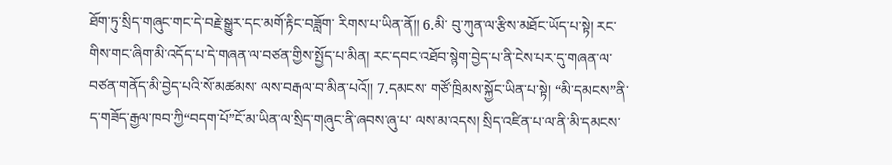ཐོག་ཏུ་སྲིད་གཞུང་གང་དེ་བརྗེ་སྒྱུར་དང་མགོ་རྟིང་བཟློག་ རིགས་པ་ཡིན་ནོ།། 6.མི་ བུ་ཀུན་ལ་རྩིས་མཐོང་ཡོད་པ་སྟེ། རང་གིས་གང་ཞིག་མི་འདོད་པ་དེ་གཞན་ལ་བཙན་གྱིས་སྤྱོད་པ་མིན། རང་དབང་འཐོབ་སྙེག་བྱེད་པ་ནི་ངེས་པར་དུ་གཞན་ལ་བཙན་གནོད་མི་བྱེད་པའི་སོ་མཚམས་ ལས་བརྒལ་བ་མིན་པའོ།། 7.དམངས་ གཙོ་ཁྲིམས་སྐྱོང་ཡིན་པ་སྟེ། “མི་དམངས”ནི་ད་གཟོད་རྒྱལ་ཁབ་ཀྱི“བདག་པོ”ངོ་མ་ཡིན་ལ་སྲིད་གཞུང་ནི་ཞབས་ཞུ་པ་ ལས་མ་འདས། སྲིད་འཛིན་པ་ལ་ནི་མི་དམངས་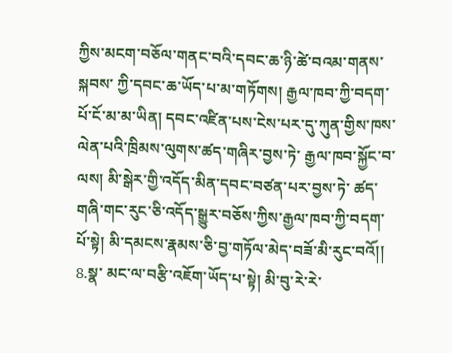ཀྱིས་མངག་བཅོལ་གནང་བའི་དབང་ཆ་ཉི་ཚེ་བའམ་གནས་སྐབས་ ཀྱི་དབང་ཆ་ཡོད་པ་མ་གཏོགས། རྒྱལ་ཁབ་ཀྱི་བདག་པོ་ངོ་མ་མ་ཡིན། དབང་འཛིན་པས་ངེས་པར་དུ་ཀུན་གྱིས་ཁས་ལེན་པའི་ཁྲིམས་ལུགས་ཚད་གཞིར་བྱས་ཏེ་ རྒྱལ་ཁབ་སྐྱོང་བ་ལས། མི་སྒེར་གྱི་འདོད་མིན་དབང་བཙན་པར་བྱས་ཏེ་ ཚད་གཞི་གང་རུང་ཅི་འདོད་སྒྱུར་བཅོས་ཀྱིས་རྒྱལ་ཁབ་ཀྱི་བདག་པོ་སྟེ། མི་དམངས་རྣམས་ཅི་བྱ་གཏོལ་མེད་བཟོ་མི་རུང་བའོ།། 8.སྣ་ མང་ལ་བརྩི་འཇོག་ཡོད་པ་སྟེ། མི་བུ་རེ་རེ་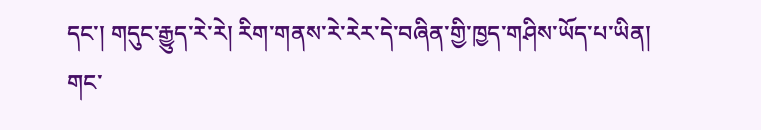དང་། གདུང་རྒྱུད་རེ་རེ། རིག་གནས་རེ་རེར་དེ་བཞིན་གྱི་ཁྱད་གཤིས་ཡོད་པ་ཡིན། གང་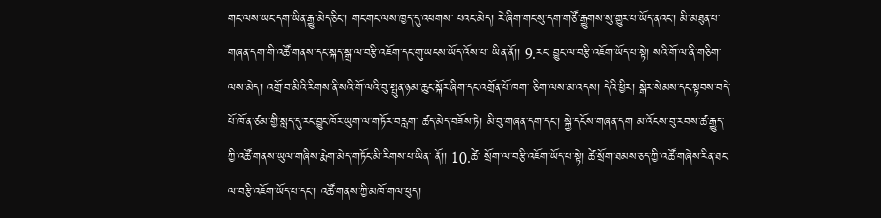གང་ལས་ཡང་དག་ཡིན་རྒྱུ་མེད་ཅིང་། གང་གང་ལས་ཁྱད་དུ་འཕགས་ པའང་མེད། རེ་ཞིག་གང་སུ་དག་གཙོ་རྒྱུགས་སུ་གྱུར་པ་ཡོད་ནའང་། མི་མཐུན་པ་གཞན་དག་གི་འཚོ་གནས་དང་སྐད་སྒྲ་ལ་བརྩི་འཇོག་དང་གུ་ཡངས་ཡོད་འོས་པ་ ཡིན་ནོ།། 9.རང་ བྱུང་ལ་བརྩི་འཇོག་ཡོད་པ་སྟེ། སའི་གོ་ལ་ནི་གཅིག་ལས་མེད། འགྲོ་བ་མིའི་རིགས་ནི་སའི་གོ་ལའི་བུ་སྤུན་ཉམ་ཆུང་སྐོར་ཞིག་དང་འགྲོན་པོ་ཁག་ ཅིག་ལས་མ་འདས། དེའི་ཕྱིར། སྒེར་སེམས་དང་སྟབས་བདེ་པོ་ཁོ་ན་ཙམ་གྱི་སླད་དུ་རང་བྱུང་ཁོར་ཡུག་ལ་གཏོར་བརླག་ ཚད་མེད་བཟོས་ཏེ། མི་བུ་གཞན་དག་དང་། སྐྱེ་དངོས་གཞན་དག མ་འོངས་བུ་རབས་ཚ་རྒྱུད་ཀྱི་འཚོ་གནས་ཡུལ་གཞིས་རྨེག་མེད་གཏོང་མི་རིགས་པ་ཡིན་ ནོ།། 10.ཚེ་ སྲོག་ལ་བརྩི་འཇོག་ཡོད་པ་སྟེ། ཚེ་སྲོག་ཐམས་ཅད་ཀྱི་འཚོ་གཞེས་རིན་ཐང་ལ་བརྩི་འཇོག་ཡོད་པ་དང་། འཚོ་གནས་ཀྱི་མཁོ་གལ་ཕུད།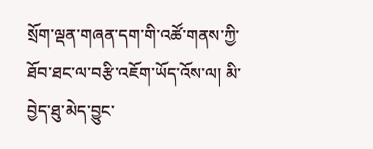སྲོག་ལྡན་གཞན་དག་གི་འཚོ་གནས་ཀྱི་ཐོབ་ཐང་ལ་བརྩི་འཇོག་ཡོད་འོས་ལ། མི་བྱེད་ཐུ་མེད་བྱུང་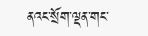ནའང་སྲོག་ལྡན་གང་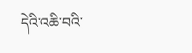དེའི་འཆི་བའི་